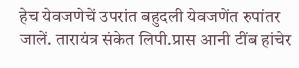हेच येवजणेचें उपरांत बहुदली येवजणेंत रुपांतर जालें. तारायंत्र संकेत लिपी.प्रास आनी टींब हांचेर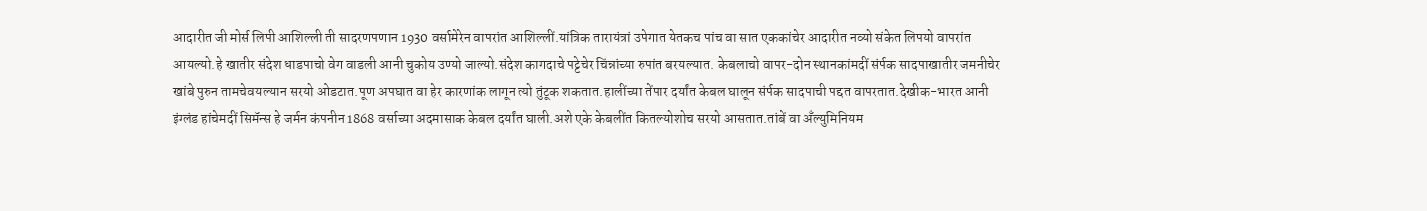आदारीत जी मोर्स लिपी आशिल्ली ती सादरणपणान 1930 वर्सामेरेन वापरांत आशिल्लीं.यांत्रिक तारायंत्रां उपेगात येतकच पांच वा सात एककांचेर आदारीत नव्यो संकेत लिपयो वापरांत आयल्यो.हे खातीर संदेश धाडपाचो वेग वाडली आनी चुकोय उण्यो जाल्यो.संदेश कागदाचे पट्टेचेर चिंन्नांच्या रुपांत बरयल्यात. केबलाचो वापर-दोन स्थानकांमदीं संर्पक सादपाखातीर जमनीचेर खांबे पुरुन तामचेवयल्यान सरयो ओडटात.पूण अपघात वा हेर कारणांक लागून त्यो तुंटूक शकतात.हालींच्या तेंपार दर्यांत केबल घालून संर्पक सादपाची पद्दत वापरतात.देखीक-भारत आनी इंग्लंड हांचेमदीं सिमॅन्स हे जर्मन कंपनीन 1868 वर्साच्या अदमासाक केबल दर्यांत घाली.अशे एके केबलींत कितल्योशोच सरयो आसतात.तांबें वा अँल्युमिनियम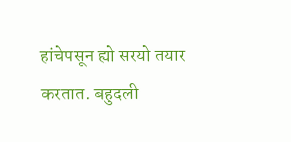हांचेपसून ह्यो सरयो तयार करतात. बहुदली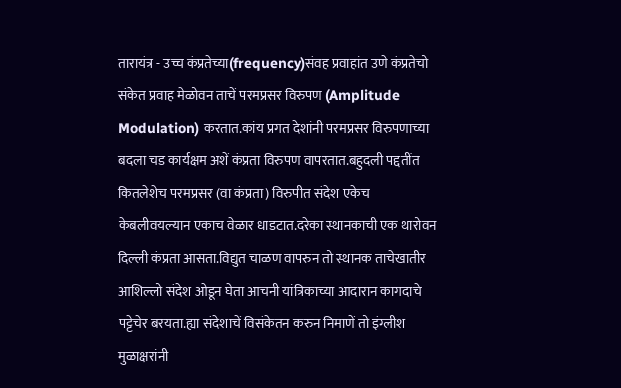तारायंत्र - उच्च कंप्रतेच्या(frequency)संवह प्रवाहांत उणे कंप्रतेचो संकेत प्रवाह मेळोवन ताचें परमप्रसर विरुपण (Amplitude Modulation) करतात.कांय प्रगत देशांनी परमप्रसर विरुपणाच्या बदला चड कार्यक्षम अशें कंप्रता विरुपण वापरतात.बहुदली पद्दतींत कितलेशेच परमप्रसर (वा कंप्रता) विरुपीत संदेश एकेच केबलीवयल्यान एकाच वेळार धाडटात.दरेका स्थानकाची एक थारोवन दिल्ली कंप्रता आसता.विद्युत चाळण वापरुन तो स्थानक ताचेखातीर आशिल्लो संदेश ओडून घेता आचनी यांत्रिकाच्या आदारान कागदाचे पट्टेचेर बरयता.ह्या संदेशाचें विसंकेतन करुन निमाणें तो इंग्लीश मुळाक्षरांनी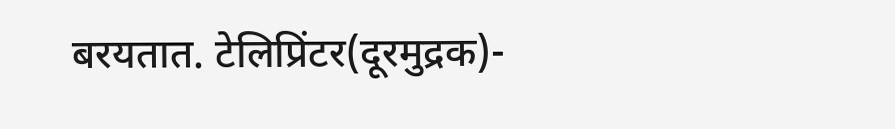बरयतात. टेलिप्रिंटर(दूरमुद्रक)-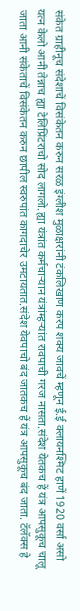संकेत ग्राहीनूच संदेशाचें विसंकेतन करुन सरळ इंग्लीश मुळाक्षरांनी टंकलिखाण करप शक्य जावचें म्हणून ई.ई क्लायनश्मिट हाणें 1920 वर्सा असो यत्न केलो आनी तेन्नाच ह्या टेलिप्रिंटराचो सोद लागलो.ह्या यंत्रांत कर्मचाऱ्यान यंत्रांम्हऱ्यांत रावपाची गरज नासता.संदेश येतकच हें यंत्र आपसुकूच चालू जाता आनी संकेताचें विसंकेतन करुन छापील स्वरुपांत कागदाचेर उमटायतात.संदेश येवपाचो बंद जातकच हें यंत्र आपसुकूच बंद जाता. टॅलॅक्स हे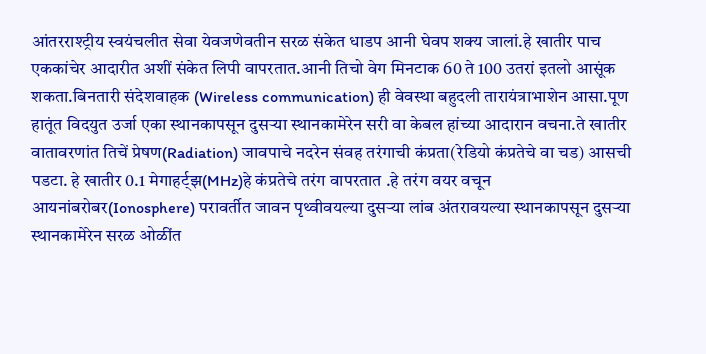आंतरराश्ट्रीय स्वयंचलीत सेवा येवजणेवतीन सरळ संकेत धाडप आनी घेवप शक्य जालां.हे खातीर पाच एककांचेर आदारीत अशीं संकेत लिपी वापरतात.आनी तिचो वेग मिनटाक 60 ते 100 उतरां इतलो आसूंक शकता.बिनतारी संदेशवाहक (Wireless communication) ही वेवस्था बहुदली तारायंत्राभाशेन आसा.पूण हातूंत विदयुत उर्जा एका स्थानकापसून दुसऱ्या स्थानकामेरेन सरी वा केबल हांच्या आदारान वचना.ते खातीर वातावरणांत तिचें प्रेषण(Radiation) जावपाचे नदरेन संवह तरंगाची कंप्रता(रेडियो कंप्रतेचे वा चड) आसची पडटा. हे खातीर 0.1 मेगाहर्ट्झ(MHz)हे कंप्रतेचे तरंग वापरतात .हे तरंग वयर वचून आयनांबरोबर(Ionosphere) परावर्तीत जावन पृथ्वीवयल्या दुसऱ्या लांब अंतरावयल्या स्थानकापसून दुसऱ्या स्थानकामेरेन सरळ ओळींत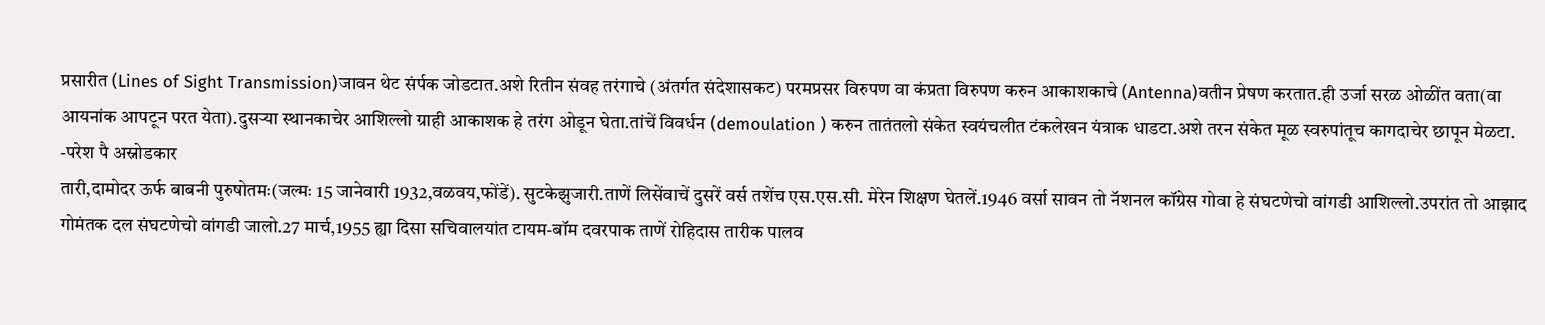प्रसारीत (Lines of Sight Transmission)जावन थेट संर्पक जोडटात.अशे रितीन संवह तरंगाचे (अंतर्गत संदेशासकट) परमप्रसर विरुपण वा कंप्रता विरुपण करुन आकाशकाचे (Antenna)वतीन प्रेषण करतात.ही उर्जा सरळ ओळींत वता(वा आयनांक आपटून परत येता).दुसऱ्या स्थानकाचेर आशिल्लो ग्राही आकाशक हे तरंग ओडून घेता.तांचें विवर्धन (demoulation ) करुन तातंतलो संकेत स्वयंचलीत टंकलेखन यंत्राक धाडटा.अशे तरन संकेत मूळ स्वरुपांतूच कागदाचेर छापून मेळटा.
-परेश पै अस्नोडकार
तारी,दामोदर ऊर्फ बाबनी पुरुषोतमः(जल्मः 15 जानेवारी 1932,वळवय,फोंडें). सुटकेझुजारी.ताणें लिसेंवाचें दुसरें वर्स तशेंच एस.एस.सी. मेरेन शिक्षण घेतलें.1946 वर्सा सावन तो नॅशनल कॉग्रेस गोवा हे संघटणेचो वांगडी आशिल्लो.उपरांत तो आझाद गोमंतक दल संघटणेचो वांगडी जालो.27 मार्च,1955 ह्या दिसा सचिवालयांत टायम-बॉम दवरपाक ताणें रोहिदास तारीक पालव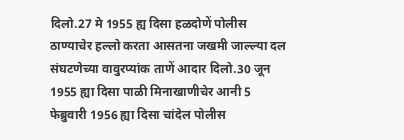दिलो.27 मे 1955 ह्य दिसा हळदोणें पोलीस ठाण्याचेर हल्लो करता आसतना जखमी जाल्ल्या दल संघटणेच्या वावुरप्यांक ताणें आदार दिलो.30 जून 1955 ह्या दिसा पाळी मिनाखाणीचेर आनी 5 फेब्रुवारी 1956 ह्या दिसा चांदेल पोलीस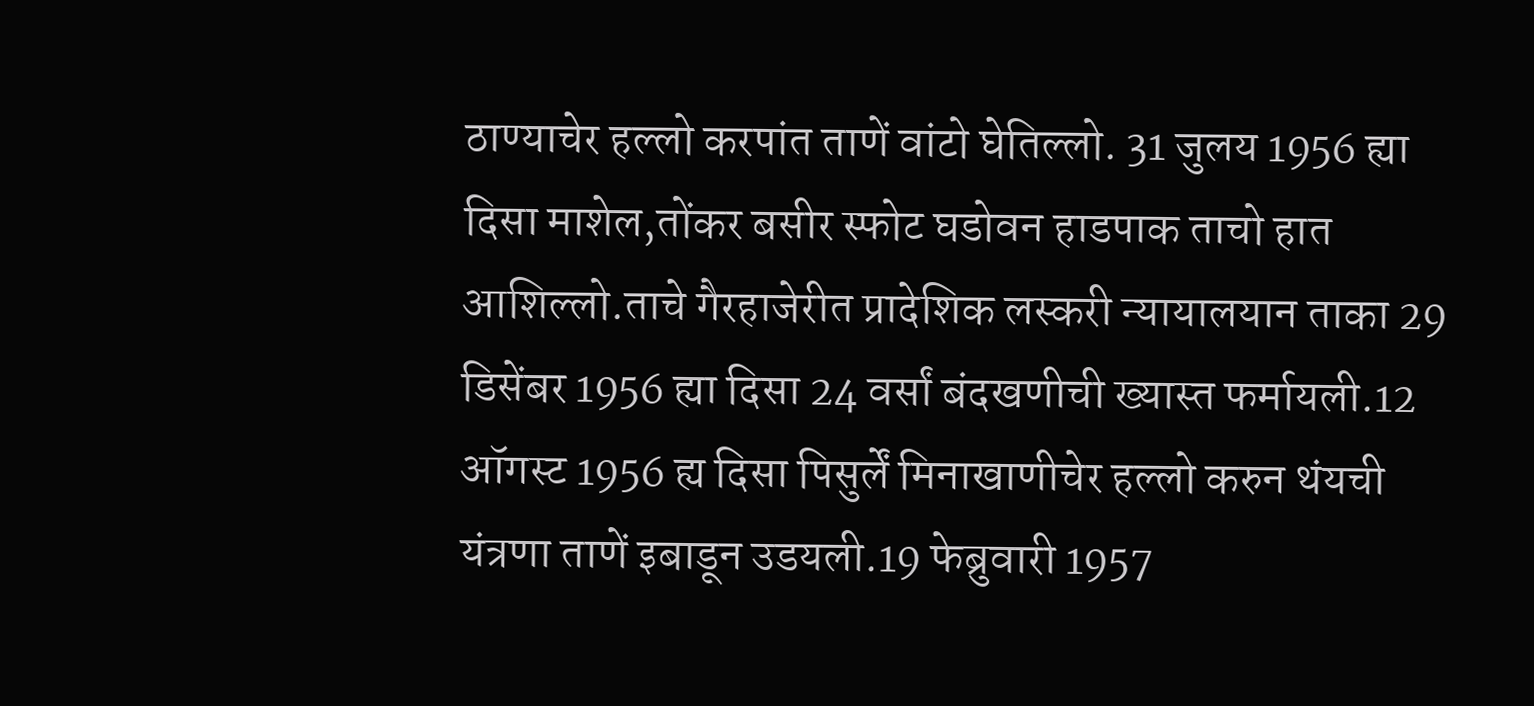ठाण्याचेर हल्लो करपांत ताणें वांटो घेतिल्लो. 31 जुलय 1956 ह्या दिसा माशेल,तोंकर बसीर स्फोट घडोवन हाडपाक ताचो हात आशिल्लो.ताचे गैरहाजेरीत प्रादेशिक लस्करी न्यायालयान ताका 29 डिसेंबर 1956 ह्या दिसा 24 वर्सां बंदखणीची ख्यास्त फर्मायली.12 ऑगस्ट 1956 ह्य दिसा पिसुर्लें मिनाखाणीचेर हल्लो करुन थंयची यंत्रणा ताणें इबाडून उडयली.19 फेब्रुवारी 1957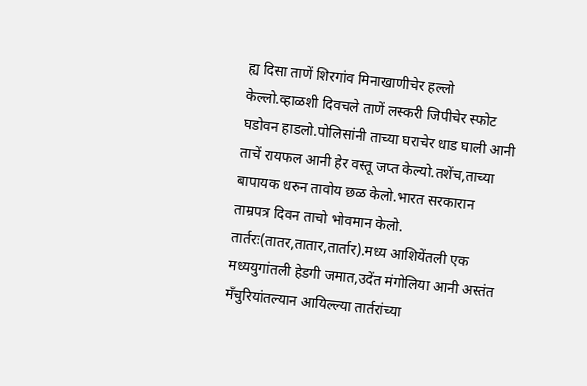ह्य दिसा ताणें शिरगांव मिनाखाणीचेर हल्लो केल्लो.व्हाळशी दिवचले ताणें लस्करी जिपीचेर स्फोट घडोवन हाडलो.पोलिसांनी ताच्या घराचेर धाड घाली आनी ताचें रायफल आनी हेर वस्तू जप्त केल्यो.तशेंच,ताच्या बापायक धरुन तावोय छळ केलो.भारत सरकारान ताम्रपत्र दिवन ताचो भोवमान केलो. तार्तरः(तातर,तातार,तार्तार).मध्य आशियेंतली एक मध्ययुगांतली हेडगी जमात,उदेंत मंगोलिया आनी अस्तंत मँचुरियांतल्यान आयिल्ल्या तार्तरांच्या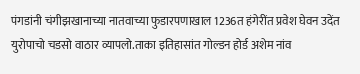पंगडांनी चंगीझखानाच्या नातवाच्या फुडारपणाखाल 1236त हंगेरींत प्रवेश घेवन उदेंत युरोपाचो चडसो वाठार व्यापलो.ताका इतिहासांत गोल्डन होर्ड अशेम नांव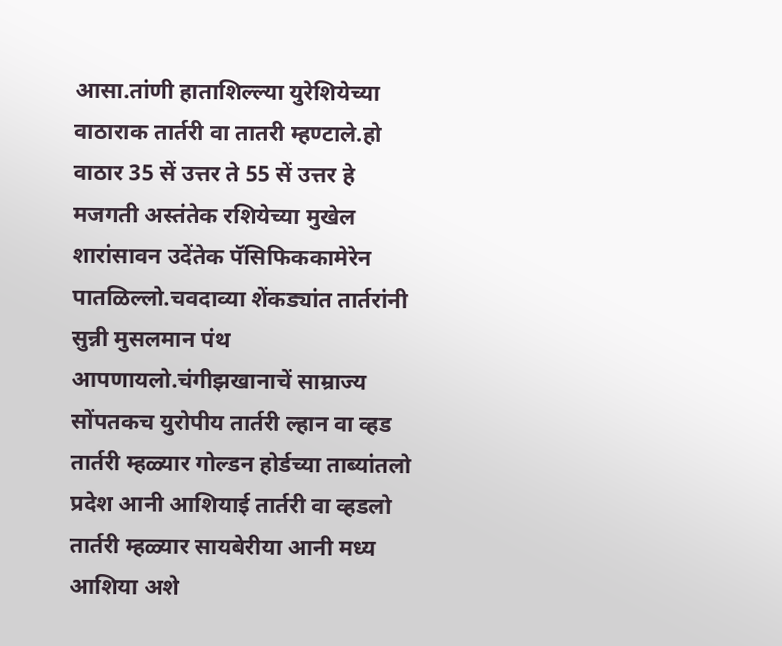आसा.तांणी हाताशिल्ल्या युरेशियेच्या वाठाराक तार्तरी वा तातरी म्हण्टाले.हो वाठार 35 सें उत्तर ते 55 सें उत्तर हे मजगती अस्तंतेक रशियेच्या मुखेल शारांसावन उदेंतेक पॅसिफिककामेरेन पातळिल्लो.चवदाव्या शेंकड्यांत तार्तरांनी सुन्नी मुसलमान पंथ आपणायलो.चंगीझखानाचें साम्राज्य सोंपतकच युरोपीय तार्तरी ल्हान वा व्हड तार्तरी म्हळ्यार गोल्डन होर्डच्या ताब्यांतलो प्रदेश आनी आशियाई तार्तरी वा व्हडलो तार्तरी म्हळ्यार सायबेरीया आनी मध्य आशिया अशे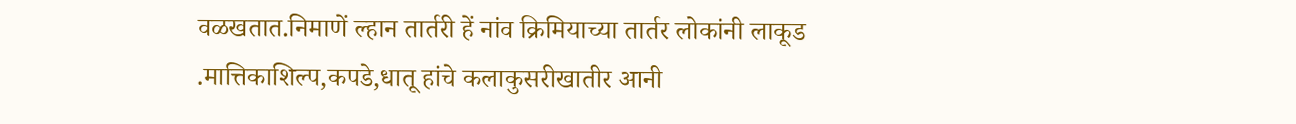वळखतात.निमाणें ल्हान तार्तरी हें नांव क्रिमियाच्या तार्तर लोकांनी लाकूड .मात्तिकाशिल्प,कपडे,धातू हांचे कलाकुसरीखातीर आनी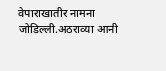वेपाराखातीर नामना जोडिल्ली.अठराव्या आनी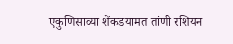एकुणिसाव्या शेंकडयामत तांणी रशियन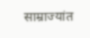साम्राज्यांत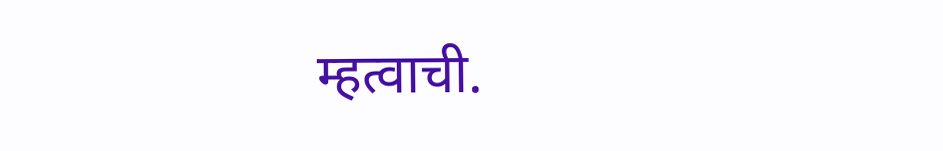म्हत्वाची.